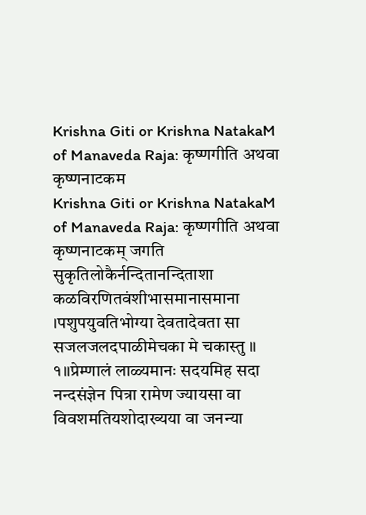Krishna Giti or Krishna NatakaM of Manaveda Raja: कृष्णगीति अथवा कृष्णनाटकम
Krishna Giti or Krishna NatakaM of Manaveda Raja: कृष्णगीति अथवा कृष्णनाटकम् जगति सुकृतिलोकैर्नन्दितानन्दिताशा कळविरणितवंशीभासमानासमाना ।पशुपयुवतिभोग्या देवतादेवता सा सजलजलदपाळीमेचका मे चकास्तु ॥ १॥प्रेम्णालं लाळ्यमानः सदयमिह सदा नन्दसंज्ञेन पित्रा रामेण ज्यायसा वा विवशमतियशोदाख्यया वा जनन्या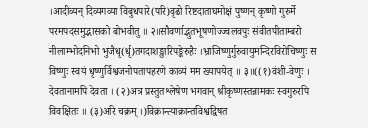।आदीव्यन् दिव्यगव्या विबुधपारे(परि)वृढो रिष्टदाताघमोक्षं पुष्णन् कृष्णो गुरुर्मे परमपदसमुद्भासको बोभवीतु ॥ २॥सौवर्णाद्भुतभूषणोज्ज्वलवपुः संवीतपीताम्बरो नीलाम्भोदनिभो भुजैधृ(र्धृ)तगदाशङ्खारिपङ्केरुहैः ।भ्राजिष्णुर्गुरुवायुमन्दिरविरोचिष्णुः स विष्णुः स्वयं धृष्णुर्विश्वजनोपतापहरणे काव्यं मम ख्यापयेत् ॥ ३॥((१)वंशी-वेणुः । देवतानामपि देवता । (२)अत्र प्रस्तुतश्लेषेण भगवान् श्रीकृष्णस्तन्नामकः स्वगुरुरपि विवक्षितः ॥ (३)अरि चक्रम् ।)विक्रान्त्याक्रान्तविश्वद्विषत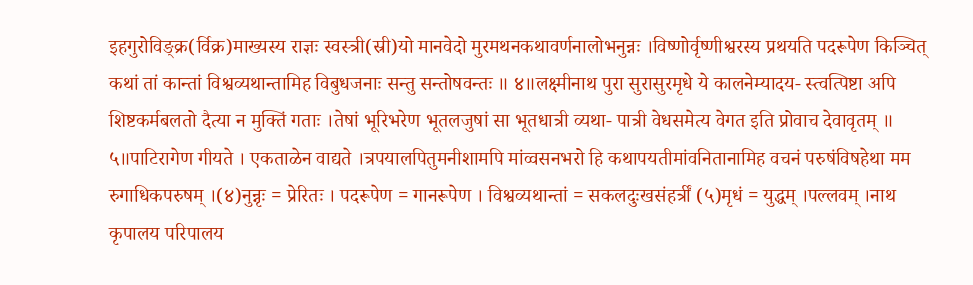इहगुरोविङ्क्र(र्विक्र)माख्यस्य राज्ञः स्वस्त्री(स्री)यो मानवेदो मुरमथनकथावर्णनालोभनुन्नः ।विष्णोर्वृष्णीश्वरस्य प्रथयति पदरूपेण किञ्चित् कथां तां कान्तां विश्वव्यथान्तामिह विबुधजनाः सन्तु सन्तोषवन्तः ॥ ४॥लक्ष्मीनाथ पुरा सुरासुरमृधे ये कालनेम्यादय- स्त्वत्पिष्टा अपि शिष्टकर्मबलतो दैत्या न मुक्तिं गताः ।तेषां भूरिभरेण भूतलजुषां सा भूतधात्री व्यथा- पात्री वेधसमेत्य वेगत इति प्रोवाच देवावृतम् ॥ ५॥पाटिरागेण गीयते । एकताळेन वाद्यते ।त्रपयालपितुमनीशामपि मांव्वसनभरो हि कथापयतीमांवनितानामिह वचनं परुषंविषहेथा मम रुगाधिकपरुषम् ।(४)नुन्नृः = प्रेरितः । पदरूपेण = गानरूपेण । विश्वव्यथान्तां = सकलदुःखसंहर्त्रीं (५)मृधं = युद्धम् ।पल्लवम् ।नाथ कृपालय परिपालय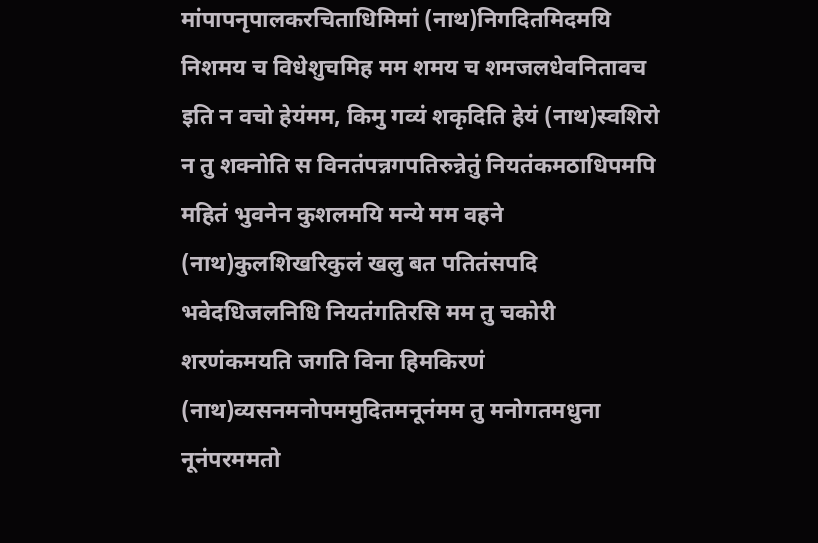मांपापनृपालकरचिताधिमिमां (नाथ)निगदितमिदमयि निशमय च विधेशुचमिह मम शमय च शमजलधेवनितावच इति न वचो हेयंमम, किमु गव्यं शकृदिति हेयं (नाथ)स्वशिरो न तु शक्नोति स विनतंपन्नगपतिरुन्नेतुं नियतंकमठाधिपमपि महितं भुवनेन कुशलमयि मन्ये मम वहने (नाथ)कुलशिखरिकुलं खलु बत पतितंसपदि भवेदधिजलनिधि नियतंगतिरसि मम तु चकोरी शरणंकमयति जगति विना हिमकिरणं (नाथ)व्यसनमनोपममुदितमनूनंमम तु मनोगतमधुना नूनंपरममतो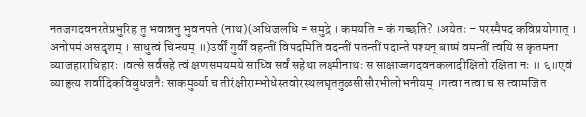नतजगदवनरतेप्रभुरिह तु भवान्ननु भुवनपते (नाथ)(अधिजलधि = समुद्रे । कमयति = कं गच्छति? ।अयेतः – परस्मैपद कविप्रयोगात् । अनोपमं असदृशम् । साधुत्वं चिन्त्यम् ॥)उर्वीं गुर्वीं वहन्तीं विपदमिति वदन्तीं पतन्तीं पदान्ते पश्यन् बाष्पं वमन्तीं त्वयि स कृतमना व्याजहाराधिहारः ।वत्से सर्वंसहे त्वं क्षणसमयमये साध्वि सर्वं सहेथा लक्ष्मीनाथः स साक्षाज्जगदवनकलादीक्षितो रक्षिता नः ॥ ६॥एवं व्याहृत्य शर्वादिकविबुधजनैः साकमुर्व्या च तीरंक्षीराम्भोधेस्तवोरस्थलघृततुळसीसौरभीलोभनीयम् ।गत्वा नत्वा च स त्वामजित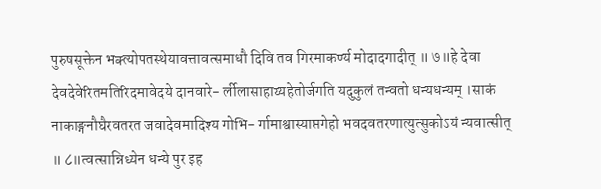पुरुषसूक्तेन भक्त्योपतस्थेयावत्तावत्समाधौ दिवि तव गिरमाकर्ण्य मोदादगादीत् ॥ ७॥हे देवा देवदेवेरितमतिरिदमावेदये दानवारे- र्लीलासाहाय्यहेतोर्जगति यदुकुलं तन्वतो धन्यधन्यम् ।साकं नाकाङ्गनौघैरवतरत जवादेवमादिश्य गोभि- र्गामाश्वास्याप्तगेहो भवदवतरणात्युत्सुकोऽयं न्यवात्सीत् ॥ ८॥त्वत्सान्निध्येन धन्ये पुर इह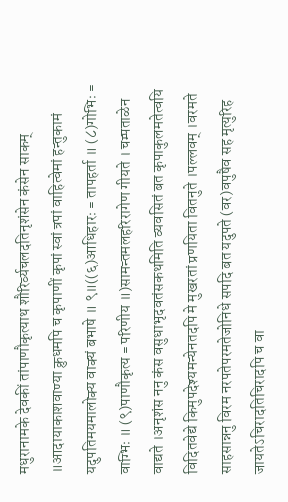मधुरानामके देवकीं तांपाणौकृत्याथ शौरिर्व्यचलदतिनृशंसेन कंसेन साकम् ॥आदायाकाशवाण्या क्रुधमपि च कृपाणीं कृपां स्वां त्रपां वाहित्वेमां हन्तुकामं यदुपतिमयमालोक्य वाक्यं बभाषे ॥ ९॥((६)आधिहारः = तापहर्ता ॥ (८)गोभिः = वाग्भिः ॥ (९)पाणौकृत्य = परिणीय ॥)सामन्तमलहरिरागेण गीयते । चम्पताळेन वाद्यते ।अनृशंस ननु कंस वसुधाभृदवतंसकथमिति व्यवसितं बत कृपाकुलमतेत्वयि विदितवेद्ये किमुपदेश्यमन्येनतदपि मे मुखरतां प्रणयिता वितनुते ।पल्लवम् ।वरमते साहसान्ननु विरम नरपतेपरमतेजोनिधे सपदि बत यदुपते (वर)वपुषैव सह मृत्युरिह जायतेऽचिरादतिचिरादपि च वा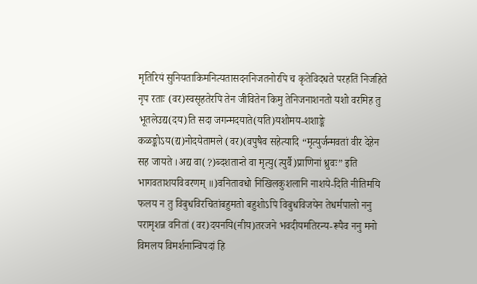मृतिरियं सुनियताकिमनित्यतासदननिजतनोरपि च कृतेविदधते परहतिं निजहिते नृप रताः (वर)स्वसृहतेरपि तेन जीवितेन किमु तेनिजनाशनतो यशो वरमिह तु भूतलेउद्य(दय)ति सदा जगन्मदयाते(यति)यशोमय-शशाङ्के कळङ्कोऽय(द्य)नोदयेतामले (वर)(वपुषैव सहेत्यादि “मृत्युर्जन्मवतां वीर देहेन सह जायते ।अद्य वा(?)ब्दशतान्ते वा मृत्यु(त्युर्वै)प्राणिनां ध्रुवः” इति भागवताशयविवरणम् ॥)वनितावधो निखिलकुशलानि नाशये-दिति नीतिमयि फलय न तु विबुधविरचितांबहुमतो बहुशोऽपि विबुधविजयेन तेधर्मपालो ननु परामृशन्न वनितां (वर)दयनयि(नीय)तरजने भवदीयमतिरन्य-रूपैव ननु मनो विमलय विमर्शनान्विपदां हि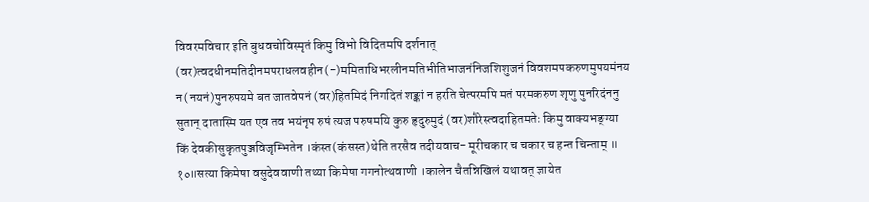विवरमविचार इति बुधवचोविस्मृतं किमु विभो विदितमपि दर्शनात् (वर)त्वदधीनमतिदीनमपराधलवहीन(-)ममिताधिभरलीनमतिभीतिभाजनंनिजशिशुजनं विवशमपकरुणमुपयमंनय न(नयनं)पुनरुपयमे बत जातवेपनं (वर)हितमिदं निगदितं शङ्कां न हरति चेत्परमपि मतं परमकरुण शृणु पुनरिदंननु सुतान् दातास्मि यत एव तव भयंनृप रुषं त्यज परुषमयि कुरु हृदुरुमुदं (वर)शौरेस्त्वदाहितमतेः किमु वाक्यभङ्ग्या किं देवकीसुकृतपुञ्जविजृम्भितेन ।कंस्त(कंसस्त)थेति तरसैव तदीयवाच- मूरीचकार च चकार च हन्त चिन्ताम् ॥ १०॥सत्या किमेषा वसुदेववाणी तथ्या किमेषा गगनोत्थवाणी ।कालेन चैतन्निखिलं यथावत् ज्ञायेत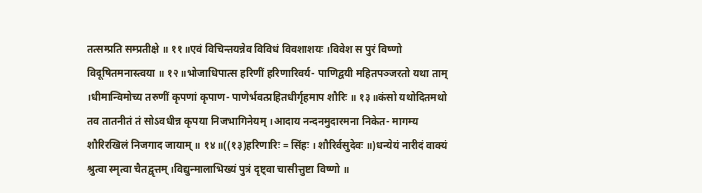तत्सम्प्रति सम्प्रतीक्षे ॥ ११॥एवं विचिन्तयन्नेव विविधं विवशाशयः ।विवेश स पुरं विष्णो विदूषितमनास्त्वया ॥ १२॥भोजाधिपात्स हरिणीं हरिणारिवर्य- पाणिद्वयी महितपञ्जरतो यथा ताम् ।धीमान्विमोच्य तरुणीं कृपणां कृपाण- पाणेर्भवत्प्रहितधीर्गृहमाप शौरिः ॥ १३॥कंसो यथोदितमथो तव तातनीतं तं सोऽवधीन्न कृपया निजभागिनेयम् ।आदाय नन्दनमुदारमना निकेत- मागम्य शौरिरखिलं निजगाद जायाम् ॥ १४॥((१३)हरिणारिः = सिंहः । शौरिर्वसुदेवः ॥)धन्येयं नारीदं वाक्यं श्रुत्वा स्मृत्वा चैतद्वृत्तम् ।विद्युन्मालाभिख्यं पुत्रं दृष्ट्वा चासीत्तुष्टा विष्णो ॥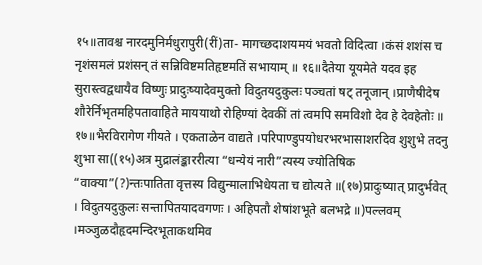१५॥तावश्च नारदमुनिर्मधुरापुरी(रीं)ता- मागच्छदाशयमयं भवतो विदित्वा ।कंसं शशंस च नृशंसमलं प्रशंसन् तं सन्निविष्टमतिहृष्टमतिं सभायाम् ॥ १६॥दैतेया यूयमेते यदव इह सुरास्त्वद्वधायैव विष्णुः प्रादुःष्यादेवमुक्तो विदुतयदुकुलः पञ्चतां षट् तनूजान् ।प्राणैषीदेष शौरेर्निभृतमहिपतावाहिते माययाथो रोहिण्यां देवकीं तां त्वमपि समविशो देव हे देवहेतोः ॥ १७॥भैरविरागेण गीयते । एकताळेन वाद्यते ।परिपाण्डुपयोधरभरभासाशरदिव शुशुभे तदनु शुभा सा((१५)अत्र मुद्रालंङ्काररीत्या “धन्येयं नारी”त्यस्य ज्योतिषिक “वाक्या”(?)न्तःपातिता वृत्तस्य विद्युन्मालाभिधेयता च द्योत्यते ॥(१७)प्रादुःष्यात् प्रादुर्भवेत् । विदुतयदुकुलः सन्तापितयादवगणः । अहिपतौ शेषांशभूते बलभद्रे ॥)पल्लवम् ।मञ्जुळदौहृदमन्दिरभूताकथमिव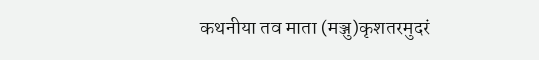कथनीया तव माता (मञ्जु)कृशतरमुदरं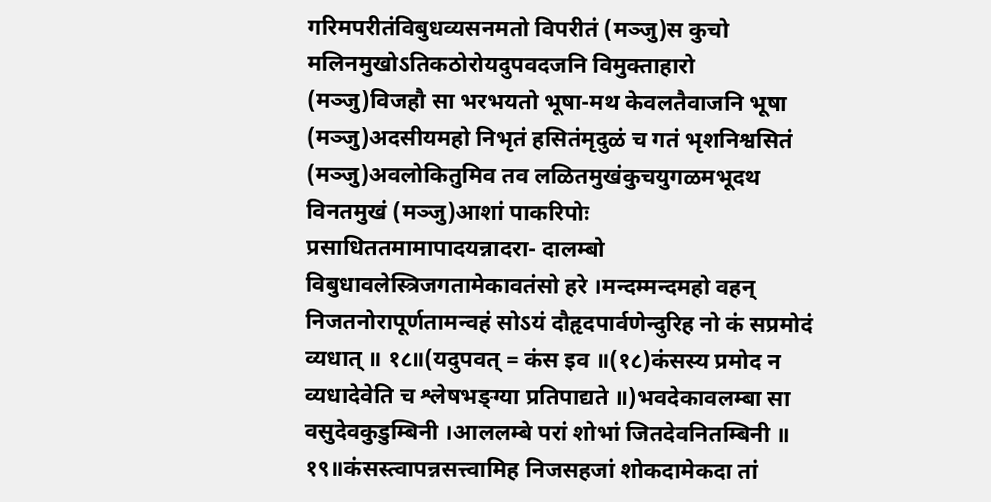गरिमपरीतंविबुधव्यसनमतो विपरीतं (मञ्जु)स कुचो मलिनमुखोऽतिकठोरोयदुपवदजनि विमुक्ताहारो (मञ्जु)विजहौ सा भरभयतो भूषा-मथ केवलतैवाजनि भूषा (मञ्जु)अदसीयमहो निभृतं हसितंमृदुळं च गतं भृशनिश्वसितं (मञ्जु)अवलोकितुमिव तव लळितमुखंकुचयुगळमभूदथ विनतमुखं (मञ्जु)आशां पाकरिपोः प्रसाधिततमामापादयन्नादरा- दालम्बो विबुधावलेस्त्रिजगतामेकावतंसो हरे ।मन्दम्मन्दमहो वहन् निजतनोरापूर्णतामन्वहं सोऽयं दौहृदपार्वणेन्दुरिह नो कं सप्रमोदं व्यधात् ॥ १८॥(यदुपवत् = कंस इव ॥(१८)कंसस्य प्रमोद न व्यधादेवेति च श्लेषभङ्ग्या प्रतिपाद्यते ॥)भवदेकावलम्बा सा वसुदेवकुडुम्बिनी ।आललम्बे परां शोभां जितदेवनितम्बिनी ॥ १९॥कंसस्त्वापन्नसत्त्वामिह निजसहजां शोकदामेकदा तां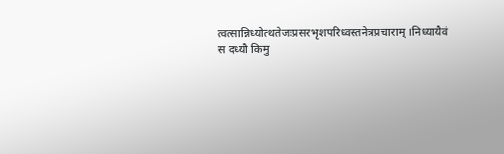त्वत्सान्निध्योत्थतेजःप्रसरभृशपरिध्वस्तनेत्रप्रचाराम् ।निध्यायैवं स दध्यौ किमु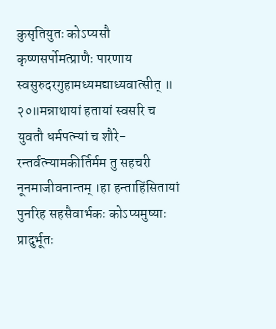कुसृतियुतः कोऽप्यसौ कृष्णसर्पोमत्प्राणैः पारणाय स्वसुरुदरगुहामध्यमद्याध्यवात्सीत् ॥ २०॥मन्नाथायां हतायां स्वसरि च युवतौ धर्मपत्न्यां च शौरे- रन्तर्वत्न्यामकीर्तिर्मम तु सहचरी नूनमाजीवनान्तम् ।हा हन्ताहिंसितायां पुनरिह सहसैवार्भकः कोऽप्यमुष्याः प्रादुर्भूतः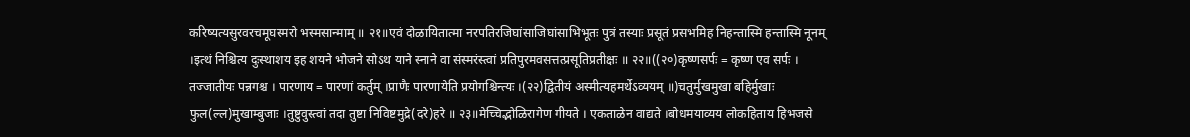करिष्यत्यसुरवरचमूघस्मरो भस्मसान्माम् ॥ २१॥एवं दोळायितात्मा नरपतिरजिघांसाजिघांसाभिभूतः पुत्रं तस्याः प्रसूतं प्रसभमिह निहन्तास्मि हन्तास्मि नूनम् ।इत्थं निश्चित्य दुःस्थाशय इह शयने भोजने सोऽथ याने स्नाने वा संस्मरंस्त्वां प्रतिपुरमवसत्तत्प्रसूतिप्रतीक्षः ॥ २२॥((२०)कृष्णसर्पः = कृष्ण एव सर्पः । तज्जातीयः पन्नगश्च । पारणाय = पारणां कर्तुम् ।प्राणैः पारणायेति प्रयोगश्चिन्त्यः ।(२२)द्वितीयं अस्मीत्यहमर्थेऽव्ययम् ॥)चतुर्मुखमुखा बहिर्मुखाः फुल(ल्ल)मुखाम्बुजाः ।तुष्टुवुस्त्वां तदा तुष्टा निविष्टमुद्रे(दरे)हरे ॥ २३॥मेच्चिद्भोळिरागेण गीयते । एकताळेन वाद्यते ।बोधमयाव्यय लोकहिताय हिभजसे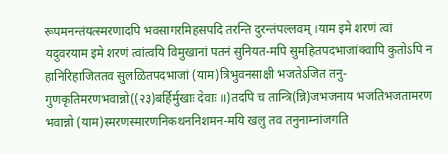रूपमनन्तंयत्स्मरणादपि भवसागरमिहसपदि तरन्ति दुरन्तंपल्लवम् ।याम इमे शरणं त्वां यदुवरयाम इमे शरणं त्वांत्वयि विमुखानां पतनं सुनियत-मपि सुमहितपदभाजांक्वापि कुतोऽपि न हानिरिहाजिततव सुलळितपदभाजां (याम)त्रिभुवनसाक्षी भजतेऽजित तनु-गुणकृतिमरणभवान्नो((२३)बर्हिर्मुखाः देवाः ॥)तदपि च तान्त्रि(न्नि)जभजनाय भजतिभजतामरण भवान्नो (याम)स्मरणस्मारणनिकथननिशमन-मयि खलु तव तनुनाम्नांजगति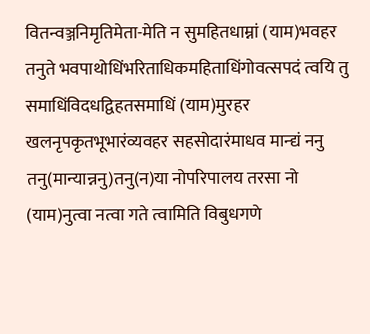वितन्वञ्जनिमृतिमेता-मेति न सुमहितधाम्नां (याम)भवहर तनुते भवपाथोधिंभरिताधिकमहिताधिंगोवत्सपदं त्वयि तु समाधिंविदधद्विहतसमाधिं (याम)मुरहर खलनृपकृतभूभारंव्यवहर सहसोदारंमाधव मान्द्यं ननु तनु(मान्यान्ननु)तनु(न)या नोपरिपालय तरसा नो (याम)नुत्वा नत्वा गते त्वामिति विबुधगणे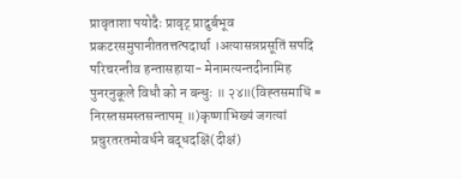प्रावृताशा पयोदैः प्रावृट् प्रादुर्बभूव प्रकटरसमुपानीततत्तत्पदार्था ।अत्यासन्नप्रसूतिं सपदि परिचरन्तीव हन्तासहाया- मेनामत्यन्तदीनामिह पुनरनुकूले विधौ को न बन्धुः ॥ २४॥(विह्तसमाधिं = निरस्तसमस्तसन्तापम् ॥)कृष्णाभिख्यं जगत्यां प्रचुरतरतमोवर्धने बद्धदक्षिं(दीक्षं)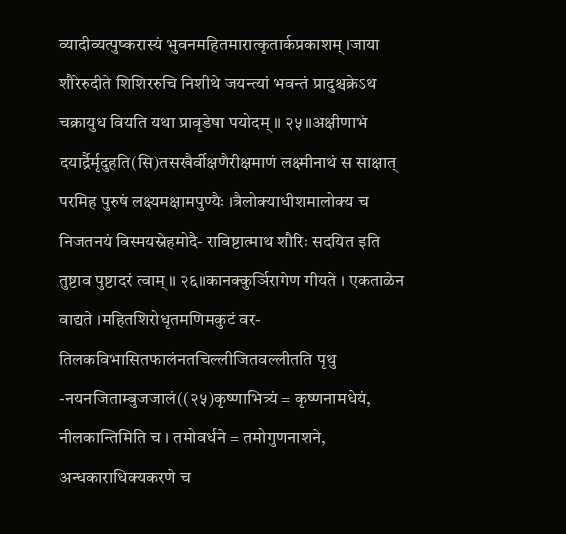व्यादीव्यत्पुष्करास्यं भुवनमहितमारात्कृतार्कप्रकाशम् ।जाया शौरेरुदीते शिशिररुचि निशीथे जयन्त्यां भवन्तं प्रादुश्चक्रेऽथ चक्रायुध वियति यथा प्रावृडेषा पयोदम् ॥ २५॥अक्षीणाभं दयार्द्रैर्मृदुहति(सि)तसखैर्वीक्षणैरीक्षमाणं लक्ष्मीनाथं स साक्षात् परमिह पुरुषं लक्ष्यमक्षामपुण्यैः ।त्रैलोक्याधीशमालोक्य च निजतनयं विस्मयस्नेहमोदै- राविष्टात्माथ शौरिः सदयित इति तुष्टाव पुष्टादरं त्वाम् ॥ २६॥कानक्कुर्ञिरागेण गीयते । एकताळेन वाद्यते ।महितशिरोधृतमणिमकुटं वर-तिलकविभासितफालंनतचिल्लीजितवल्लीतति पृथु -नयनजिताम्बुजजालं((२५)कृष्णाभित्र्यं = कृष्णनामधेयं, नीलकान्तिमिति च । तमोवर्धने = तमोगुणनाशने, अन्धकाराधिक्यकरणे च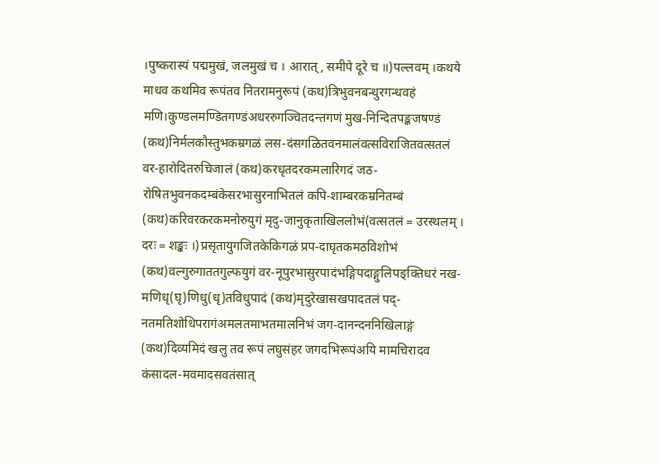।पुष्करास्यं पद्ममुखं, जलमुखं च । आरात्, समीपे दूरे च ॥)पल्लवम् ।कथये माधव कथमिव रूपंतव नितरामनुरूपं (कथ)त्रिभुवनबन्धुरगन्धवहं मणि।कुण्डलमण्डितगण्डंअधररुगञ्चितदन्तगणं मुख-निन्दितपङ्कजषण्डं (कथ)निर्मलकौस्तुभकम्रगळं लस-दंसगळितवनमालंवत्सविराजितवत्सतलं वर-हारोदितरुचिजालं (कथ)करधृतदरकमलारिगदं जठ-रोषितभुवनकदम्बंकेसरभासुरनाभितलं कपि-शाम्बरकम्रनितम्बं (कथ)करिवरकरकमनोरुयुगं मृदु-जानुकृताखिललोभं(वत्सतलं = उरस्थलम् । दरः = शङ्खः ।)प्रसृतायुगजितकेकिगळं प्रप-दाघृतकमठविशोभं (कथ)वल्गुरुगाततगुल्फयुगं वर-नूपुरभासुरपादंभङ्गिपदाङ्गुलिपङ्क्तिधरं नख-मणिधृ(घृ)णिधु(धृ)तविधुपादं (कथ)मृदुरेखासखपादतलं पद्-नतमतिशोधिपरागंअमलतमाभतमालनिभं जग-दानन्दननिखिलाङ्गं (कथ)दिव्यमिदं खलु तव रूपं लघुसंहर जगदभिरूपंअयि मामचिरादव कंसादल-मवमादसवतंसात्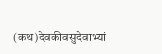(कथ)देवकीवसुदेवाभ्यां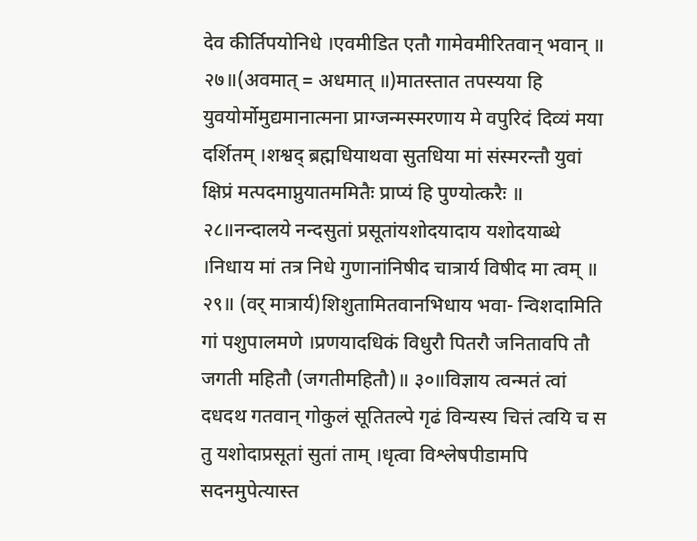देव कीर्तिपयोनिधे ।एवमीडित एतौ गामेवमीरितवान् भवान् ॥ २७॥(अवमात् = अधमात् ॥)मातस्तात तपस्यया हि युवयोर्मोमुद्यमानात्मना प्राग्जन्मस्मरणाय मे वपुरिदं दिव्यं मया दर्शितम् ।शश्वद् ब्रह्मधियाथवा सुतधिया मां संस्मरन्तौ युवां क्षिप्रं मत्पदमाप्नुयातममितैः प्राप्यं हि पुण्योत्करैः ॥ २८॥नन्दालये नन्दसुतां प्रसूतांयशोदयादाय यशोदयाब्धे ।निधाय मां तत्र निधे गुणानांनिषीद चात्रार्य विषीद मा त्वम् ॥ २९॥ (वर् मात्रार्य)शिशुतामितवानभिधाय भवा- न्विशदामिति गां पशुपालमणे ।प्रणयादधिकं विधुरौ पितरौ जनितावपि तौ जगती महितौ (जगतीमहितौ)॥ ३०॥विज्ञाय त्वन्मतं त्वां दधदथ गतवान् गोकुलं सूतितल्पे गृढं विन्यस्य चित्तं त्वयि च स तु यशोदाप्रसूतां सुतां ताम् ।धृत्वा विश्लेषपीडामपि सदनमुपेत्यास्त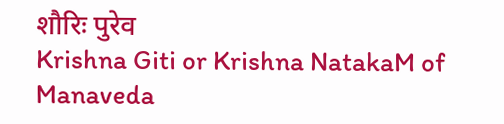शौरिः पुरेव
Krishna Giti or Krishna NatakaM of Manaveda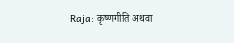Raja: कृष्णगीति अथवा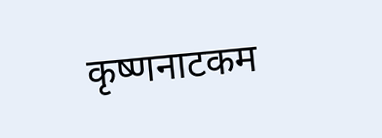कृष्णनाटकम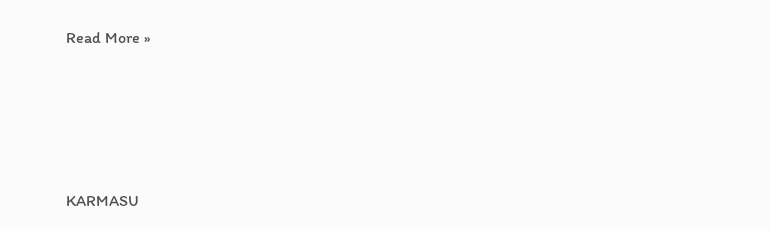Read More »





KARMASU